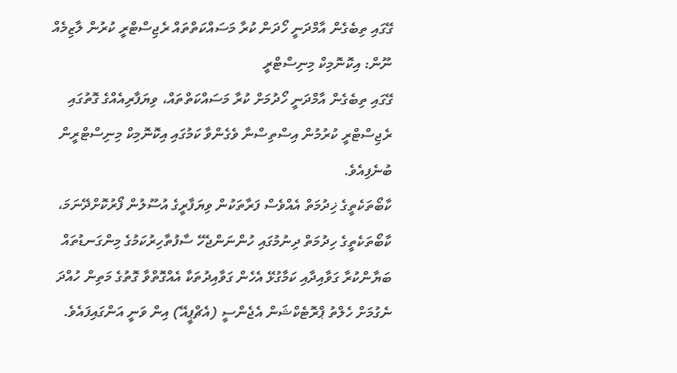ގޭގައި ތިބެގެން އާމްދަނީ ހޯދަން ކުރާ މަސައްކަތްތައް ރެޖިސްޓްރީ ކުރުން ލާޒިމެއް ނޫން: އިކޮނޮމިކް މިނިސްޓްރީ
ގޭގައި ތިބެގެން އާމްދަނީ ހޯދުމަށް ކުރާ މަސައްކަތްތައް، ވިޔަފާރިއެއްގެ ގޮތުގައި ރެޖިސްޓްރީ ކުރުމުން އިސްތިސްނާ ވެގެންވާ ކަމުގައި އިކޮނޮމިކް މިނިސްޓްރީން ބުނެފިއެވެ.
ކާބޯތަކެތީގެ ޚިދުމަތް އެއްވެސް ފަރާތަކުން ވިޔަފާރީގެ އުސޫލުން ފޯރުކޮށްދޭނަމަ، ކާބޯތަކެތީގެ ހިދުމަތް ދިނުމުގައި ހުންނަންޖެހޭ ސާފުތާހިރުކަމުގެ މިންގަނޑުތައް ބަޔާންކުރާ ގަވާއިދާއި ކަމާގުޅޭ އެހެން ގަވާއިދުތަކާ އެއްގޮތްވާ ގޮތުގެ މަތިން ހުއްދަ ނެގުމަށް ހެލްތު ޕްރޮޓެކްޝަން އެޖެންސީ (އެޗްޕީއޭ) އިން ވަނީ އަންގައިފައެވެ.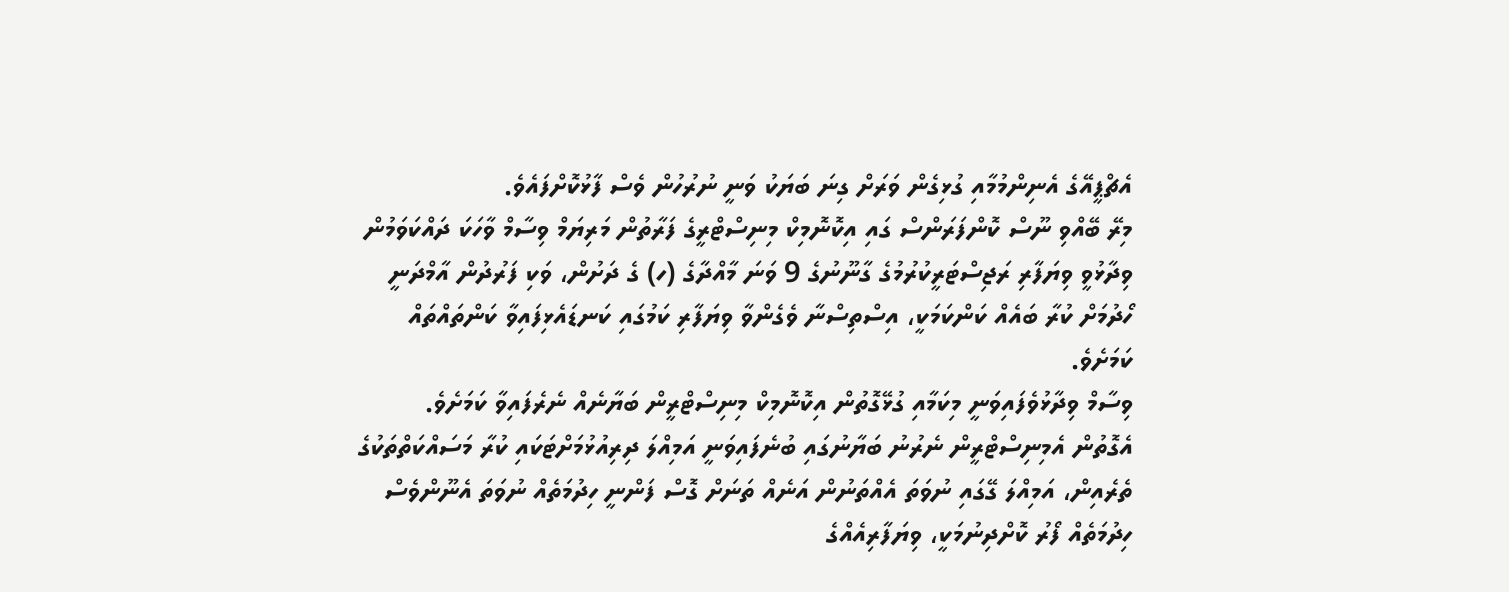އެޗްޕީއޭގެ އެނިންމުމާއި ގުޅިގެން ވަރަށް ގިނަ ބަޔަކު ވަނީ ނުރުހުން ވެސް ފާޅުކޮށްފައެވެ.
މިރޭ ބޭއްވި ނޫސް ކޮންފަރަންސް ގައި އިކޮނޮމިކް މިނިސްޓްރީގެ ފަރާތުން މަރިޔަމް ވިސާމް ވާހަކަ ދައްކަވަމުން ވިދާޅުވީ ވިޔަފާރި ރަޖިސްޓަރީކުރުމުގެ ގާނޫނުގެ 9 ވަނަ މާއްދާގެ (ހ) ގެ ދަށުން، ވަކި ފަރުދުން އާމްދަނީ ހޯދުމަށް ކުރާ ބައެއް ކަންކަމަކީ، އިސްތިސްނާ ވެގެންވާ ވިޔަފާރި ކަމުގައި ކަނޑައެޅިފައިވާ ކަންތައްތައް ކަމަށެވެ.
ވިސާމް ވިދާޅުވެފައިވަނީ މިކަމާއި ގުޅޭގޮތުން އިކޮނޮމިކް މިނިސްޓްރީން ބަޔާނެއް ނެރެފައިވާ ކަމަށެވެ.
އެގޮތުން އެމިނިސްޓްރީން ނެރުނު ބަޔާނުގައި ބުނެފައިވަނީ އަމިއްލަ ދިރިއުޅުމަށްޓަކައި ކުރާ މަސައްކަތްތަކުގެ ތެރެއިން، އަމިއްލަ ގޭގައި ނުވަތަ އެއްތަނުން އަނެއް ތަނަށް ގޮސް ފަންނީ ހިދުމަތެއް ނުވަތަ އެނޫންވެސް ހިދުމަތެއް ފޯރު ކޮށްދިނުމަކީ، ވިޔަފާރިއެއްގެ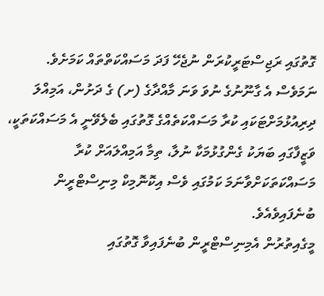ގޮތުގައި ރަޖިސްޓަރީކުރަން ނުޖެހޭ ފަދަ މަސައްކަތްތައް ކަމަށެވެ.
ނަމަވެސް އެ ގާނޫނުގެ ނުވަ ވަނަ މާއްދާގެ (ށ) ގެ ދަށުން، އަމިއްލަ ދިރިއުޅުމަށްޓަކައި ކުރާ މަސައްކަތެއްގެ ގޮތުގައި ބެލެވޭނީ އެ މަސައްކަތަކީ، ވަޒީފާގައި ބަޔަކު ގެންގުޅުމަކާ ނުލާ، ތިމާ އަމިއްލައަށް ކުރާ މަސައްކަތަކަށްވާނަމަ ކަމުގައި ވެސް އިކޮނޮމިކް މިނިސްޓްރީން ބުނެފައިވެއެވެ.
މީގެއިތުރުން އެމިނިސްޓްރީން ބުނެފައިވާ ގޮތުގައި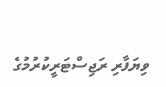ވިޔަފާރި ރަޖިސްޓަރީކުރުމުގެ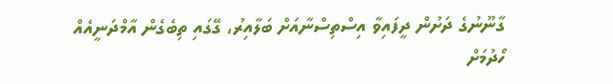ގާނޫނުގެ ދަށުން ދީފައިވާ އިސްތިސްނާއަށް ބަލާއިރު، ގޭގައި ތިބެގެން އާމްދަނީއެއް ހޯދުމަށް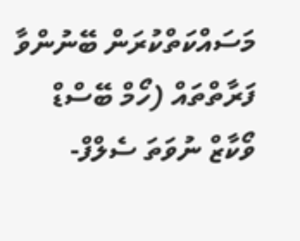މަސައްކަތްކުރަން ބޭނުންވާ ފަރާތްތައް (ހޯމް ބޭސްޑް ވޯކާޒް ނުވަތަ ސެލްފް-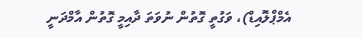އެމްޕްލޮއިޑް)، ވަގުތީ ގޮތުން ނުވަތަ ދާއިމީ ގޮތުން އާމްދަނީ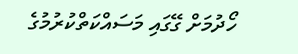ހޯދުމަށް ގޭގައި މަސައްކަތްކުރުމުގެ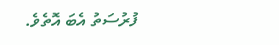ފުރުސަތު އެބަ އޮތެވެ.